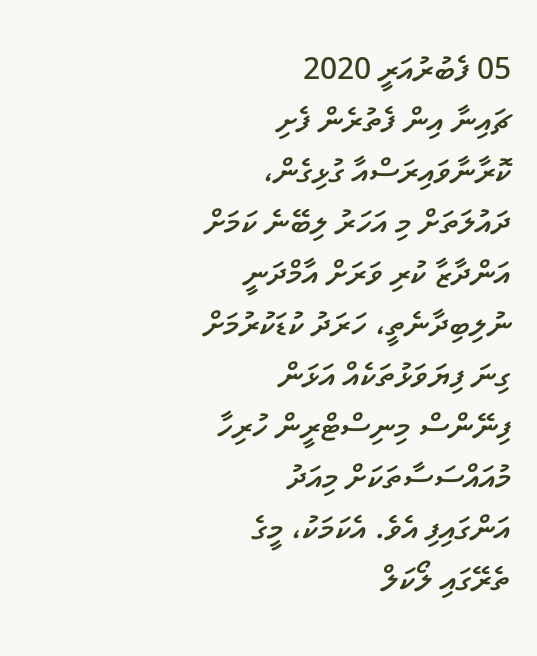05 ފެބުރުއަރީ 2020
ޗައިނާ އިން ފެތުރެން ފެށި ކޮރާނާވައިރަސްއާ ގުޅިގެން، ދައުލަތަށް މި އަހަރު ލިބޭނެ ކަމަށް އަންދާޒާ ކުރި ވަރަށް އާމްދަނީ ނުލިބިދާނެތީ، ހަރަދު ކުޑަކުރުމަށް ގިނަ ފިޔަވަޅުތަކެއް އަޅަން ފިނޭންސް މިނިސްޓްރީން ހުރިހާ މުއައްސަސާތަކަށް މިއަދު އަންގައިފި އެވެ. އެކަމަކު، މީގެ ތެރޭގައި ލޯކަލް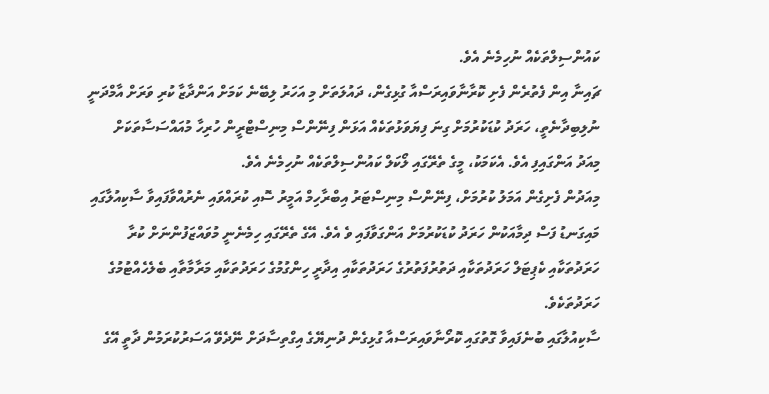ކައުންސިލްތަކެއް ނުހިމެނެ އެވެ.
ޗައިނާ އިން ފެތުރެން ފެށި ކޮރާނާވައިރަސްއާ ގުޅިގެން، ދައުލަތަށް މި އަހަރު ލިބޭނެ ކަމަށް އަންދާޒާ ކުރި ވަރަށް އާމްދަނީ ނުލިބިދާނެތީ، ހަރަދު ކުޑަކުރުމަށް ގިނަ ފިޔަވަޅުތަކެއް އަޅަން ފިނޭންސް މިނިސްޓްރީން ހުރިހާ މުއައްސަސާތަކަށް މިއަދު އަންގައިފި އެވެ. އެކަމަކު، މީގެ ތެރޭގައި ލޯކަލް ކައުންސިލްތަކެއް ނުހިމެނެ އެވެ.
މިއަދުން ފެށިގެން އަމަލު ކުރުމަށް، ފިނޭންސް މިނިސްޓަރު އިބްރާހިމް އަމީރު ސޮއި ކުރައްވައި ނެރުއްވާފައިވާ ސާކިއުލާގައި މައިގަނޑު ފަސް ދިމާއަކުން ހަރަދު ކުޑަކުރުމަށް އަންގަވާފައި ވެ އެވެ. އޭގެ ތެރޭގައި ހިމެނެނީ މުވައްޒަފުންނަށް ކުރާ ހަރަދުތަކާއި ކެޕިޓަލް ހަރަދުތަކާއި ދަތުރުފަތުރުގެ ހަރަދުތަކާއި އިދާރީ ހިންގުމުގެ ހަރަދުތަކާއި މަރާމާތާއި ބެލެހެއްޓުމުގެ ހަރަދުތަކެވެ.
ސާކިއުލާގައި ބުނެފައިވާ ގޮތުގައި ކޮރޯނާވައިރަސްއާ ގުޅިގެން ދުނިޔޭގެ އިގްތިސާދަށް ނޭދެވޭ އަސަރުކުރަމުން ދާތީ އޭގެ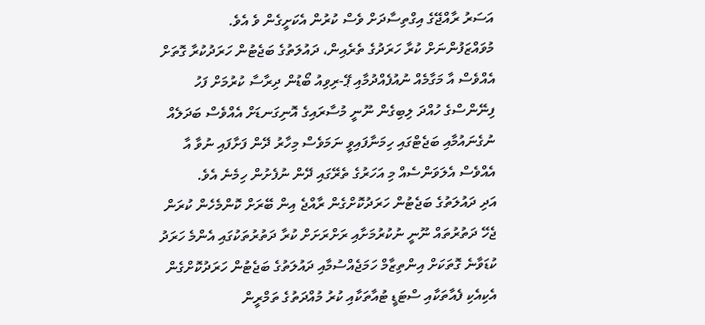އަސަރު ރާއްޖޭގެ އިގްތިސާދަށް ވެސް ކުރުން އެކަށީގެން ވެ އެވެ.
މުވައްޒަފުންނަށް ކުރާ ހަރަދުގެ ތެރެއިން، ދައުލަތުގެ ބަޖެޓުން ހަރަދުކުރާ ގޮތަށް އެއްވެސް އާ މަގާމެއް ނުއުފެއްދުމާއި ޕޭ-ރިވިއު ބޯޑުން ދިރާސާ ކުރުމަށް ފަހު ފިނޭންސްގެ ހުއްދަ ލިބިގެން ނޫނީ މުސާރައިގެ އޮނިގަނޑަށް އެއްވެސް ބަދަލެއް ނުގެނައުމާއި ބަޖެޓްގައި ހިމަނާފައިވީ ނަމަވެސް މިހާރު ދޭން ފަށާފައި ނުވާ އާ އެއްވެސް އެލަވަންސެއް މި އަހަރުގެ ތެރޭގައި ދޭން ނުފެށުން ހިމެނެ އެވެ.
އަދި ދައުލަތުގެ ބަޖެޓުން ހަރަދުކޮށްގެން ރާއްޖެ އިން ބޭރަށް ކޮންމެހެން ކުރަން ޖެހޭ ދަތުރުތައް ނޫނީ ނުކުރުމަށާއި ރަށްރަށަށް ކުރާ ދަތުރުތަކުގައި އެންމެ ހަރަދު ކުޑަވާނެ ގޮތަކަށް އިންތިޒާމް ހަމަޖެއްސުމާއި ދައުލަތުގެ ބަޖެޓުން ހަރަދުކޮށްގެން އެކިއެކި ފެއާތަކާއި ސްޓަޑީ ޓުއާތަކާއި ކުރު މުއްދަތުގެ ތަމްރީން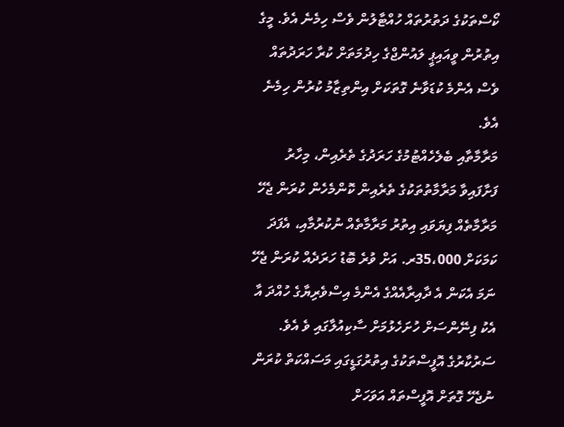ކޯސްތަކުގެ ދަތުރުތައް ހުއްޓާލުން ވެސް ހިމެނެ އެވެ. މީގެ އިތުރުން ވީއައިޕީ ލައުންޖްގެ ހިދުމަތަށް ކުރާ ހަރަދުތައް ވެސް އެންމެ ކުޑަވާނެ ގޮތަކަށް އިންތިޒާމު ކުރުން ހިމެނެ އެވެ.
މަރާމާތާއި ބެލެހެއްޓުމުގެ ހަރަދުގެ ތެރެއިން، މިހާރު ފަށާފައިވާ މަރާމާތުތަކުގެ ތެރެއިން ކޮންމެހެން ކުރަން ޖެހޭ މަރާމާތެއް ފިޔަވައި އިތުރު މަރާމާތެއް ނުކުރުމާއި، އެފަދަ ކަމަކަށް 35،000ރ. އަށް ވުރެ ބޮޑު ހަރަދެއް ކުރަން ޖެހޭ ނަމަ އެކަން އެ ދާއިރާއެއްގެ އެންމެ އިސްވެރިޔާގެ ހުއްދަ އާ އެކު ފިނޭންސަށް ހުށަހެޅުމަށް ސާކިއުލާގައި ވެ އެވެ.
ސަރުކާރުގެ އޮފީސްތަކުގެ އިތުރުގަޑީގައި މަސައްކަތް ކުރަން ނުޖެހޭ ގޮތަށް އޮފީސްތައް އަވަހަށް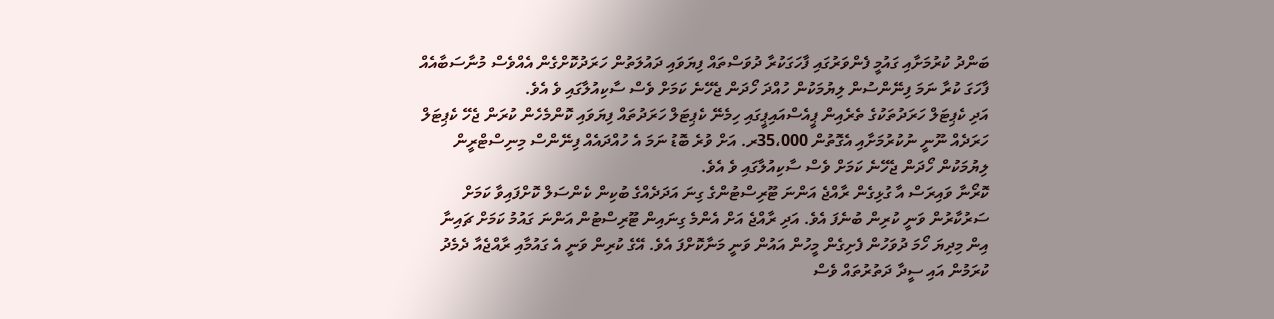ބަންދު ކުރުމަށާއި ގައުމީ ފެންވަރުގައި ފާހަގަކުރާ ދުވަސްތައް ފިޔަވައި ދައުލަތުން ހަރަދުކޮށްގެން އެއްވެސް މުނާސަބާއެއް ފާހަގަ ކުރާ ނަމަ ފިނޭންސުން ލިޔުމަކުން ހުއްދަ ހޯދަން ޖެހޭނެ ކަމަށް ވެސް ސާކިއުލާގައި ވެ އެވެ.
އަދި ކެޕިޓަލް ހަރަދުތަކުގެ ތެރެއިން ޕީއެސްއައިޕީގައި ހިމެނޭ ކެޕިޓަލް ހަރަދުތައް ފިޔަވައި ކޮންމެހެން ކުރަން ޖެހޭ ކެޕިޓަލް ހަރަދެއް ނޫނީ ނުކުރުމަށާއި އެގޮތުން 35،000ރ. އަށް ވުރެ ބޮޑު ނަމަ އެ ހުއްދައެއް ފިނޭންސް މިނިސްޓްރީން ލިޔުމަކުން ހޯދަން ޖެހޭނެ ކަމަށް ވެސް ސާކިއުލާގައި ވެ އެވެ.
ކޮރޯނާ ވައިރަސް އާ ގުޅިގެން ރާއްޖެ އަންނަ ޓޫރިސްޓުންގެ ގިނަ އަދަދެއްގެ ބުކިން ކެންސަލް ކޮށްފައިވާ ކަމަށް ސަރުކާރުން ވަނީ ކުރިން ބުނެފަ އެވެ. އަދި ރާއްޖެ އަށް އެންމެ ގިނައިން ޓޫރިސްޓުން އަންނަ ގައުމު ކަމަށް ޗައިނާ އިން މިދިޔަ ހޯމަ ދުވަހުން ފެށިގެން މީހުން އައުން ވަނީ މަނާކޮށްފަ އެވެ. އޭގެ ކުރިން ވަނީ އެ ގައުމާއި ރާއްޖެއާ ދެމެދު ކުރަމުން އައި ސީދާ ދަތުރުތައް ވެސް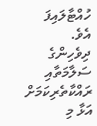ހުއްޓާލައިފަ އެވެ.
ދިވެހިންގެ ސަލާމަތާއި ރައްކާތެރިކަމަށް އަޅާ މި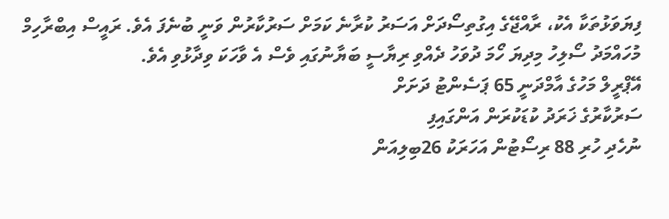ފިޔަވަޅުތަކާ އެކު، ރާއްޖޭގެ އިގުތިސޯދަށް އަސަރު ކުރާނެ ކަމަށް ސަރުކާރުން ވަނީ ބުނެފަ އެވެ. ރައީސް އިބްރާހިމް މުހައްމަދު ސޯލިހު މިދިޔަ ހޯމަ ދުވަހު ދެއްވި ރިޔާސީ ބަޔާނުގައި ވެސް އެ ވާހަކަ ވިދާޅުވި އެވެ.
އޭޕްރީލް މަހުގެ އާމްދަނީ 65 ޕަސެންޓު ދަށަށް
ސަރުކާރުގެ ޚަރަދު ކުޑަކުރަން އަންގައިފި
ނުހެދި ހުރި 88 ރިސޯޓުން އަހަރަކު 26ބިލިއަން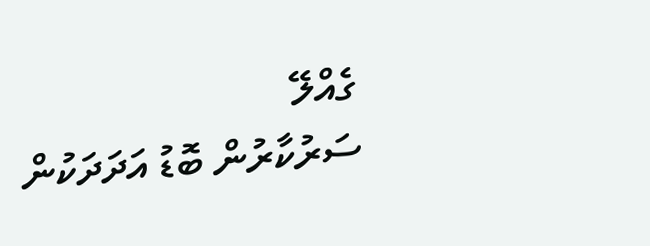ގެއްލޭ
ސަރުކާރުން ބޮޑު އަދަދަކުން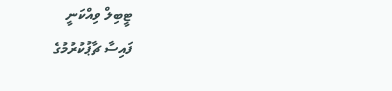ޓީބިލް ވިއްކަނީ
ފައިސާ ޗާޕުކުރުމުގެ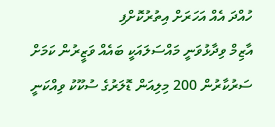ހުއްދަ އެއް އަހަރަށް އިތުރުކޮށްފި
އާޒިމް ވިދާޅުވަނީ މައްސަލައަކީ ބައެއް ވަޒީރުން ކަމަށް
ސަރުކާރުން 200 މިލިއަން ޑޮލަރުގެ ސުކޫކު ވިއްކަނީ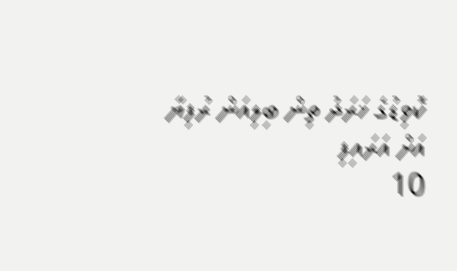ކޮވިޑުގެ ޚަރަދު ތިން ބިލިއަން ރުފިޔާ އަށް އަރައިފި
10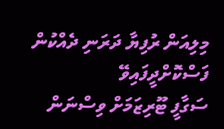މިލިއަން ރުފިޔާ ދަރަނި ދެއްކުން ފަސްކޮށްދީފައިވޭ
ސަގާފީ ޓޫރިޒަމަށް ވިސްނަން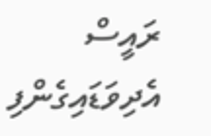ރައީސް އެދިވަޑައިގެންފި